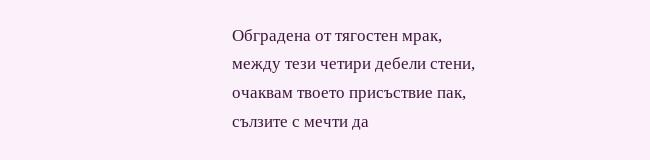Обградена от тягостен мрак,
между тези четири дебели стени,
очаквам твоето присъствие пак,
сълзите с мечти да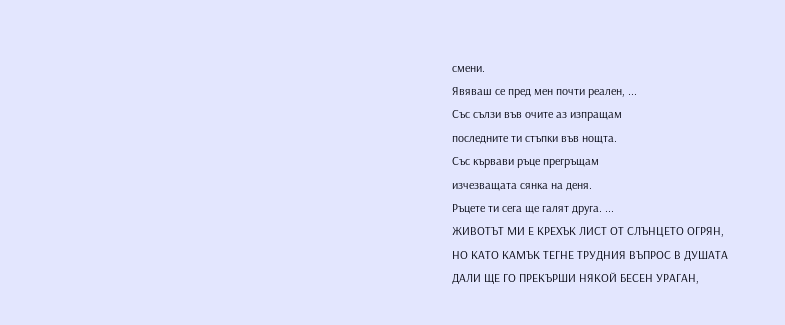смени.
Явяваш се пред мен почти реален, ...
Със сълзи във очите аз изпращам
последните ти стъпки във нощта.
Със кървави ръце прегръщам
изчезващата сянка на деня.
Ръцете ти сега ще галят друга. ...
ЖИВОТЪТ МИ Е КРЕХЪК ЛИСТ ОТ СЛЪНЦЕТО ОГРЯН,
НО КАТО КАМЪК ТЕГНЕ ТРУДНИЯ ВЪПРОС В ДУШАТА
ДАЛИ ЩЕ ГО ПРЕКЪРШИ НЯКОЙ БЕСЕН УРАГАН,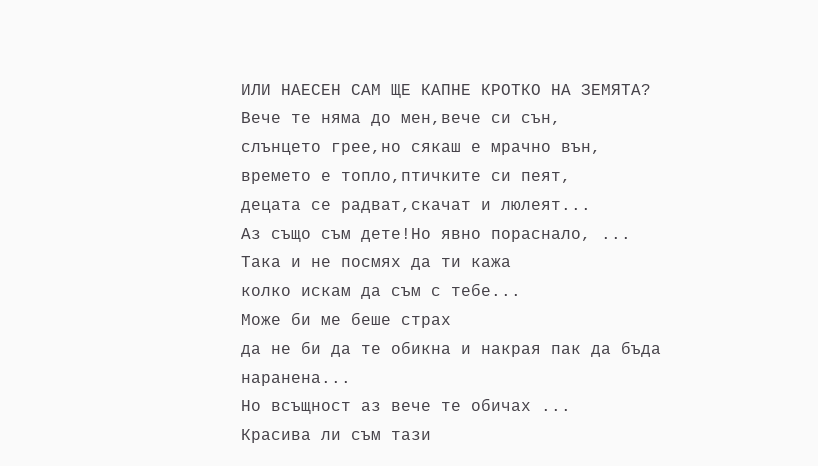ИЛИ НАЕСЕН САМ ЩЕ КАПНЕ КРОТКО НА ЗЕМЯТА?
Вече те няма до мен,вече си сън,
слънцето грее,но сякаш е мрачно вън,
времето е топло,птичките си пеят,
децата се радват,скачат и люлеят...
Аз също съм дете!Но явно пораснало, ...
Така и не посмях да ти кажа
колко искам да съм с тебе...
Може би ме беше страх
да не би да те обикна и накрая пак да бъда наранена...
Но всъщност аз вече те обичах ...
Красива ли съм тази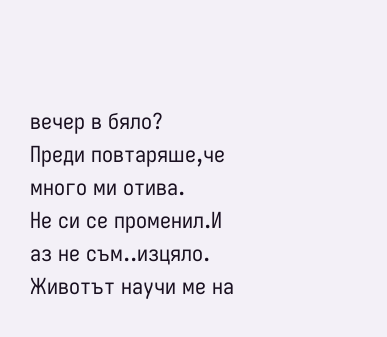вечер в бяло?
Преди повтаряше,че много ми отива.
Не си се променил.И аз не съм..изцяло.
Животът научи ме на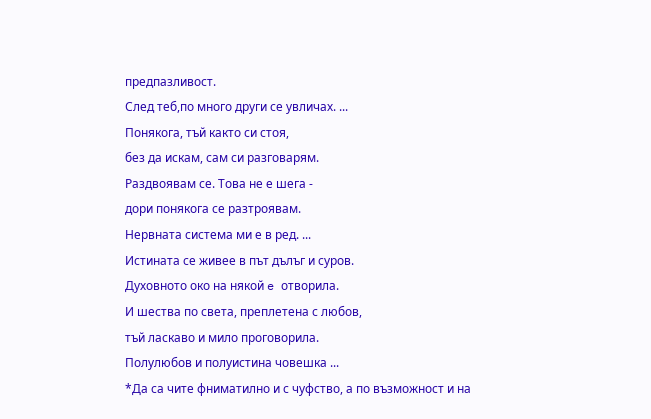предпазливост.
След теб,по много други се увличах. ...
Понякога, тъй както си стоя,
без да искам, сам си разговарям.
Раздвоявам се. Това не е шега -
дори понякога се разтроявам.
Нервната система ми е в ред. ...
Истината се живее в път дълъг и суров.
Духовното око на някой e отворила.
И шества по света, преплетена с любов,
тъй ласкаво и мило проговорила.
Полулюбов и полуистина човешка ...
*Да са чите фниматилно и с чуфство, а по възможност и на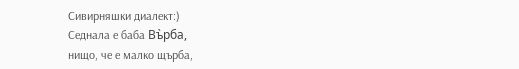Сивирняшки диалект:)
Седнала е баба Въ̀рба,
нищо, че е малко щърба,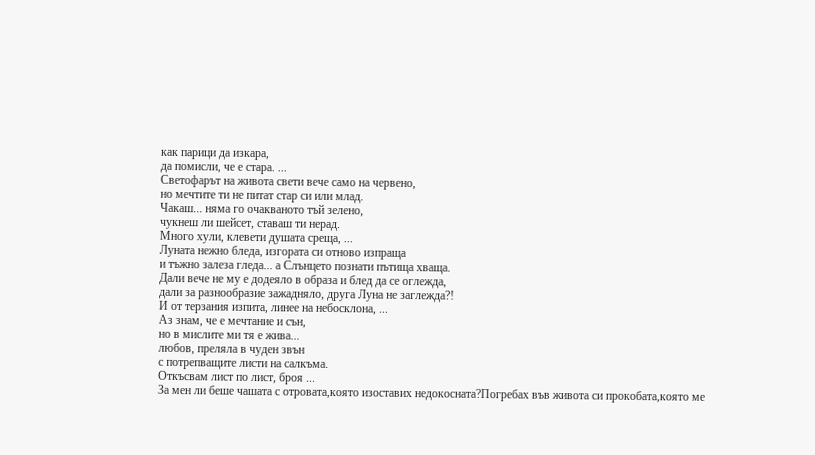как парици да изкара,
да помисли, че е стара. ...
Светофарът на живота свети вече само на червено,
но мечтите ти не питат стар си или млад.
Чакаш... няма го очакваното тъй зелено,
чукнеш ли шейсет, ставаш ти нерад.
Много хули, клевети душата среща, ...
Луната нежно бледа, изгората си отново изпраща
и тъжно залеза гледа... а Слънцето познати пътища хваща.
Дали вече не му е додеяло в образа и блед да се оглежда,
дали за разнообразие зажадняло, друга Луна не заглежда?!
И от терзания изпита, линее на небосклона, ...
Аз знам, че е мечтание и сън,
но в мислите ми тя е жива...
любов, преляла в чуден звън
с потрепващите листи на салкъма.
Откъсвам лист по лист, броя ...
За мен ли беше чашата с отровата,която изоставих недокосната?Погребах във живота си прокобата,която ме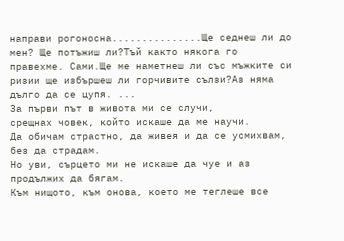направи рогоносна...............Ще седнеш ли до мен? Ще потъжиш ли?Тъй както някога го правехме. Сами.Ще ме наметнеш ли със мъжките си ризии ще избършеш ли горчивите сълзи?Аз няма дълго да се цупя. ...
За първи път в живота ми се случи,
срещнах човек, който искаше да ме научи.
Да обичам страстно, да живея и да се усмихвам, без да страдам.
Но уви, сърцето ми не искаше да чуе и аз продължих да бягам.
Към нищото, към онова, което ме теглеше все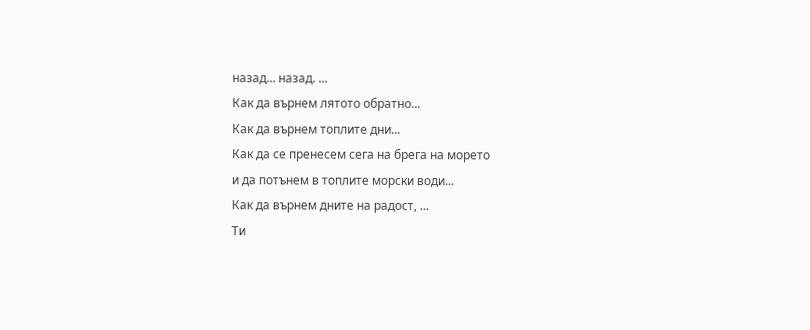назад... назад. ...
Как да върнем лятото обратно...
Как да върнем топлите дни...
Как да се пренесем сега на брега на морето
и да потънем в топлите морски води...
Как да върнем дните на радост, ...
Ти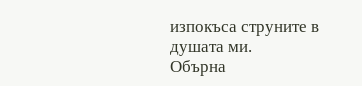изпокъса струните в душата ми.
Обърна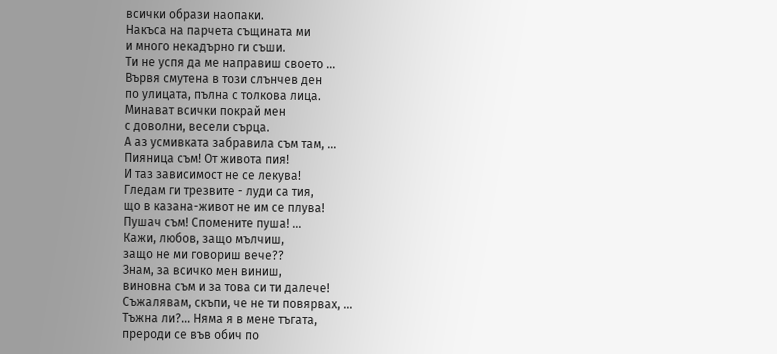всички образи наопаки.
Накъса на парчета същината ми
и много некадърно ги съши.
Ти не успя да ме направиш своето ...
Вървя смутена в този слънчев ден
по улицата, пълна с толкова лица.
Минават всички покрай мен
с доволни, весели сърца.
А аз усмивката забравила съм там, ...
Пияница съм! От живота пия!
И таз зависимост не се лекува!
Гледам ги трезвите - луди са тия,
що в казана-живот не им се плува!
Пушач съм! Спомените пуша! ...
Кажи, любов, защо мълчиш,
защо не ми говориш вече??
Знам, за всичко мен виниш,
виновна съм и за това си ти далече!
Съжалявам, скъпи, че не ти повярвах, ...
Тъжна ли?... Няма я в мене тъгата,
прероди се във обич по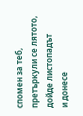спомен за теб,
претъркули се лятото, дойде листопадът
и донесе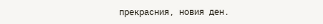прекрасния, новия ден.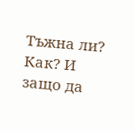Тъжна ли? Как? И защо да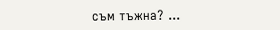съм тъжна? ...